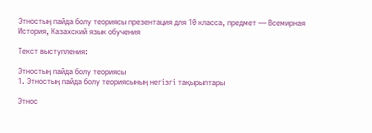Этностың пайда болу теориясы презентация для 10 класса, предмет — Всемирная История, Казахский язык обучения

Текст выступления:

Этностың пайда болу теориясы
1. Этностың пайда болу теориясының негізгі тақырыптары

Этнос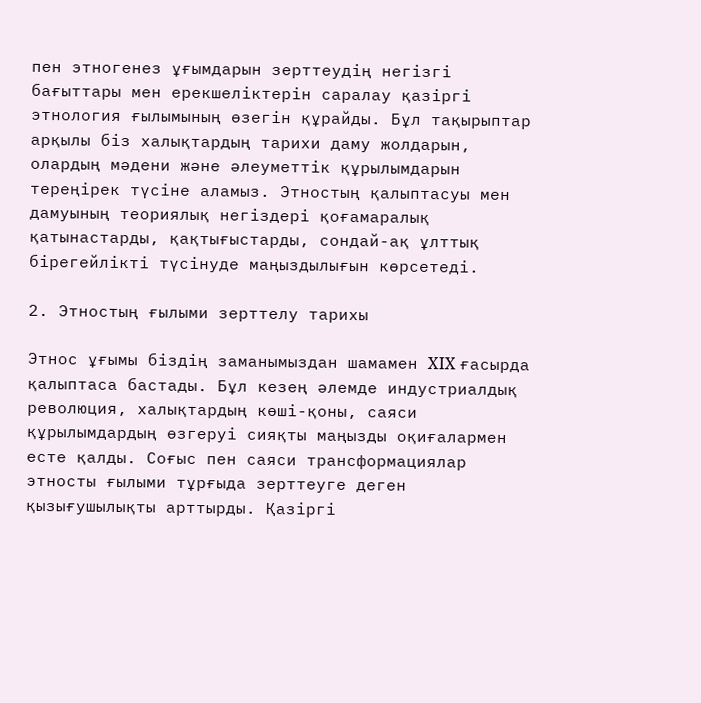пен этногенез ұғымдарын зерттеудің негізгі бағыттары мен ерекшеліктерін саралау қазіргі этнология ғылымының өзегін құрайды. Бұл тақырыптар арқылы біз халықтардың тарихи даму жолдарын, олардың мәдени және әлеуметтік құрылымдарын тереңірек түсіне аламыз. Этностың қалыптасуы мен дамуының теориялық негіздері қоғамаралық қатынастарды, қақтығыстарды, сондай-ақ ұлттық бірегейлікті түсінуде маңыздылығын көрсетеді.

2. Этностың ғылыми зерттелу тарихы

Этнос ұғымы біздің заманымыздан шамамен XIX ғасырда қалыптаса бастады. Бұл кезең әлемде индустриалдық революция, халықтардың көші-қоны, саяси құрылымдардың өзгеруі сияқты маңызды оқиғалармен есте қалды. Соғыс пен саяси трансформациялар этносты ғылыми тұрғыда зерттеуге деген қызығушылықты арттырды. Қазіргі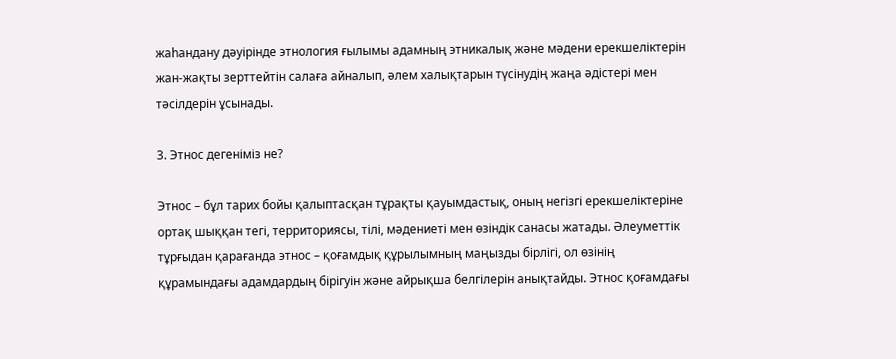жаһандану дәуірінде этнология ғылымы адамның этникалық және мәдени ерекшеліктерін жан-жақты зерттейтін салаға айналып, әлем халықтарын түсінудің жаңа әдістері мен тәсілдерін ұсынады.

3. Этнос дегеніміз не?

Этнос – бұл тарих бойы қалыптасқан тұрақты қауымдастық, оның негізгі ерекшеліктеріне ортақ шыққан тегі, территориясы, тілі, мәдениеті мен өзіндік санасы жатады. Әлеуметтік тұрғыдан қарағанда этнос – қоғамдық құрылымның маңызды бірлігі, ол өзінің құрамындағы адамдардың бірігуін және айрықша белгілерін анықтайды. Этнос қоғамдағы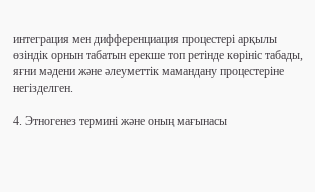интеграция мен дифференциация процестері арқылы өзіндік орнын табатын ерекше топ ретінде көрініс табады, яғни мәдени және әлеуметтік мамандану процестеріне негізделген.

4. Этногенез термині және оның мағынасы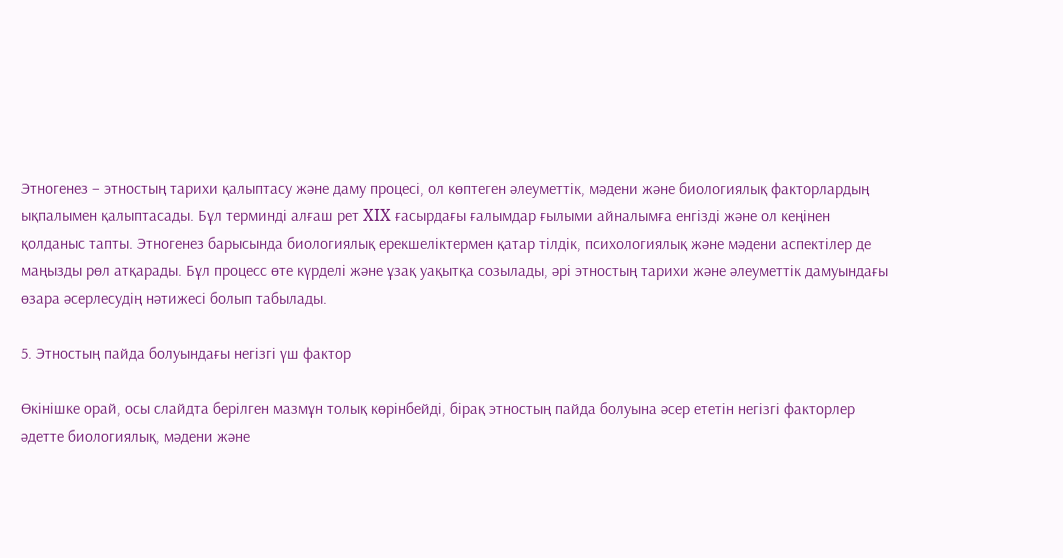Этногенез – этностың тарихи қалыптасу және даму процесі, ол көптеген әлеуметтік, мәдени және биологиялық факторлардың ықпалымен қалыптасады. Бұл терминді алғаш рет XIX ғасырдағы ғалымдар ғылыми айналымға енгізді және ол кеңінен қолданыс тапты. Этногенез барысында биологиялық ерекшеліктермен қатар тілдік, психологиялық және мәдени аспектілер де маңызды рөл атқарады. Бұл процесс өте күрделі және ұзақ уақытқа созылады, әрі этностың тарихи және әлеуметтік дамуындағы өзара әсерлесудің нәтижесі болып табылады.

5. Этностың пайда болуындағы негізгі үш фактор

Өкінішке орай, осы слайдта берілген мазмұн толық көрінбейді, бірақ этностың пайда болуына әсер ететін негізгі факторлер әдетте биологиялық, мәдени және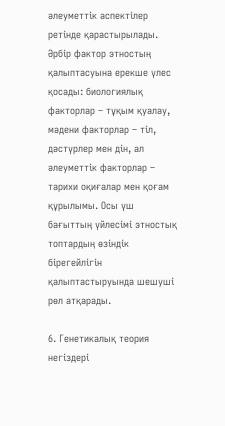әлеуметтік аспектілер ретінде қарастырылады. Әрбір фактор этностың қалыптасуына ерекше үлес қосады: биологиялық факторлар – тұқым қуалау, мәдени факторлар – тіл, дәстүрлер мен дін, ал әлеуметтік факторлар – тарихи оқиғалар мен қоғам құрылымы. Осы үш бағыттың үйлесімі этностық топтардың өзіндік бірегейлігін қалыптастыруында шешуші рөл атқарады.

6. Генетикалық теория негіздері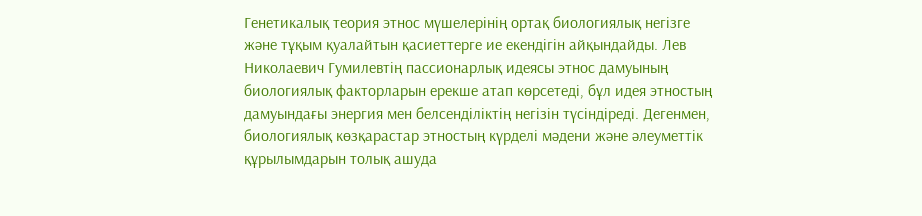Генетикалық теория этнос мүшелерінің ортақ биологиялық негізге және тұқым қуалайтын қасиеттерге ие екендігін айқындайды. Лев Николаевич Гумилевтің пассионарлық идеясы этнос дамуының биологиялық факторларын ерекше атап көрсетеді, бұл идея этностың дамуындағы энергия мен белсенділіктің негізін түсіндіреді. Дегенмен, биологиялық көзқарастар этностың күрделі мәдени және әлеуметтік құрылымдарын толық ашуда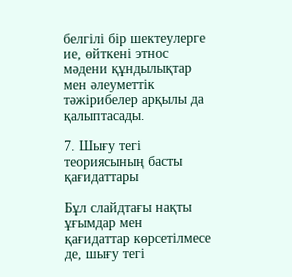белгілі бір шектеулерге ие, өйткені этнос мәдени құндылықтар мен әлеуметтік тәжірибелер арқылы да қалыптасады.

7. Шығу тегі теориясының басты қағидаттары

Бұл слайдтағы нақты ұғымдар мен қағидаттар көрсетілмесе де, шығу тегі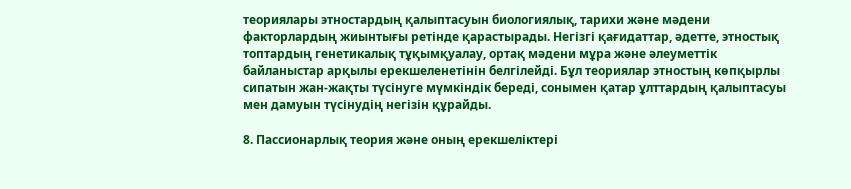теориялары этностардың қалыптасуын биологиялық, тарихи және мәдени факторлардың жиынтығы ретінде қарастырады. Негізгі қағидаттар, әдетте, этностық топтардың генетикалық тұқымқуалау, ортақ мәдени мұра және әлеуметтік байланыстар арқылы ерекшеленетінін белгілейді. Бұл теориялар этностың көпқырлы сипатын жан-жақты түсінуге мүмкіндік береді, сонымен қатар ұлттардың қалыптасуы мен дамуын түсінудің негізін құрайды.

8. Пассионарлық теория және оның ерекшеліктері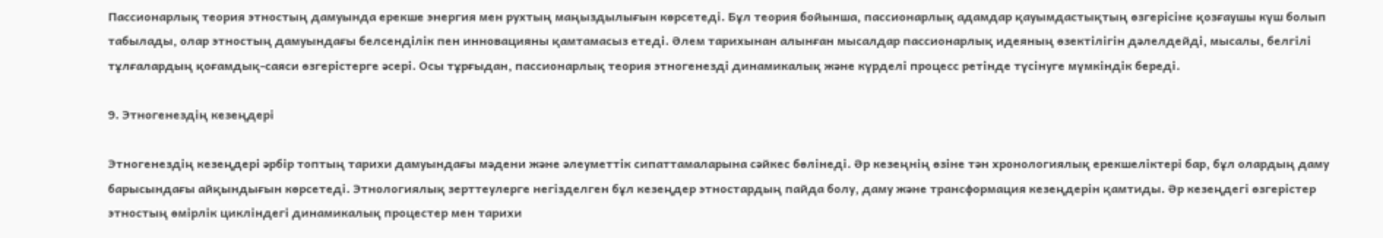Пассионарлық теория этностың дамуында ерекше энергия мен рухтың маңыздылығын көрсетеді. Бұл теория бойынша, пассионарлық адамдар қауымдастықтың өзгерісіне қозғаушы күш болып табылады, олар этностың дамуындағы белсенділік пен инновацияны қамтамасыз етеді. Әлем тарихынан алынған мысалдар пассионарлық идеяның өзектілігін дәлелдейді, мысалы, белгілі тұлғалардың қоғамдық-саяси өзгерістерге әсері. Осы тұрғыдан, пассионарлық теория этногенезді динамикалық және күрделі процесс ретінде түсінуге мүмкіндік береді.

9. Этногенездің кезеңдері

Этногенездің кезеңдері әрбір топтың тарихи дамуындағы мәдени және әлеуметтік сипаттамаларына сәйкес бөлінеді. Әр кезеңнің өзіне тән хронологиялық ерекшеліктері бар, бұл олардың даму барысындағы айқындығын көрсетеді. Этнологиялық зерттеулерге негізделген бұл кезеңдер этностардың пайда болу, даму және трансформация кезеңдерін қамтиды. Әр кезеңдегі өзгерістер этностың өмірлік цикліндегі динамикалық процестер мен тарихи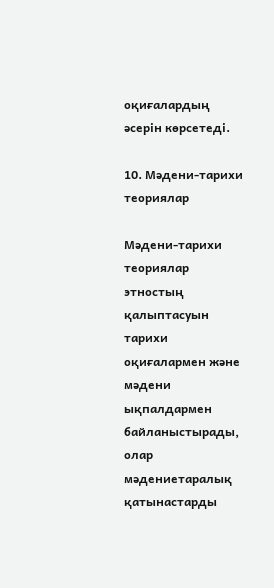оқиғалардың әсерін көрсетеді.

10. Мәдени-тарихи теориялар

Мәдени-тарихи теориялар этностың қалыптасуын тарихи оқиғалармен және мәдени ықпалдармен байланыстырады, олар мәдениетаралық қатынастарды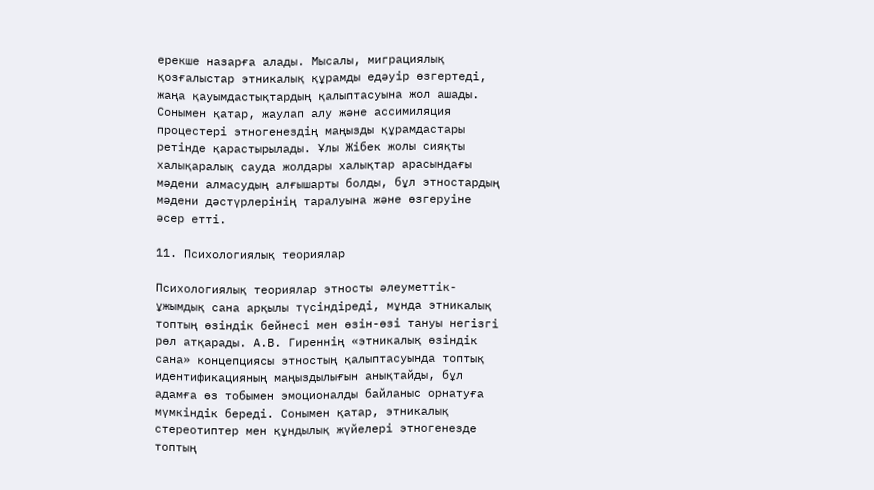ерекше назарға алады. Мысалы, миграциялық қозғалыстар этникалық құрамды едәуір өзгертеді, жаңа қауымдастықтардың қалыптасуына жол ашады. Сонымен қатар, жаулап алу және ассимиляция процестері этногенездің маңызды құрамдастары ретінде қарастырылады. Ұлы Жібек жолы сияқты халықаралық сауда жолдары халықтар арасындағы мәдени алмасудың алғышарты болды, бұл этностардың мәдени дәстүрлерінің таралуына және өзгеруіне әсер етті.

11. Психологиялық теориялар

Психологиялық теориялар этносты әлеуметтік-ұжымдық сана арқылы түсіндіреді, мұнда этникалық топтың өзіндік бейнесі мен өзін-өзі тануы негізгі рөл атқарады. А.В. Гиреннің «этникалық өзіндік сана» концепциясы этностың қалыптасуында топтық идентификацияның маңыздылығын анықтайды, бұл адамға өз тобымен эмоционалды байланыс орнатуға мүмкіндік береді. Сонымен қатар, этникалық стереотиптер мен құндылық жүйелері этногенезде топтың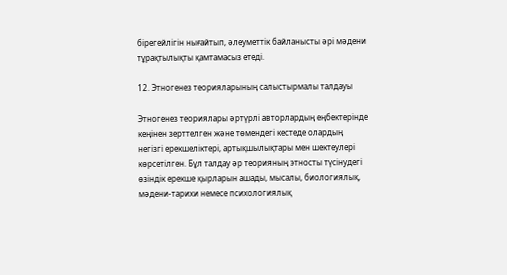бірегейлігін нығайтып, әлеуметтік байланысты әрі мәдени тұрақтылықты қамтамасыз етеді.

12. Этногенез теорияларының салыстырмалы талдауы

Этногенез теориялары әртүрлі авторлардың еңбектерінде кеңінен зерттелген және төмендегі кестеде олардың негізгі ерекшеліктері, артықшылықтары мен шектеулері көрсетілген. Бұл талдау әр теорияның этносты түсінудегі өзіндік ерекше қырларын ашады, мысалы, биологиялық, мәдени-тарихи немесе психологиялық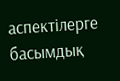аспектілерге басымдық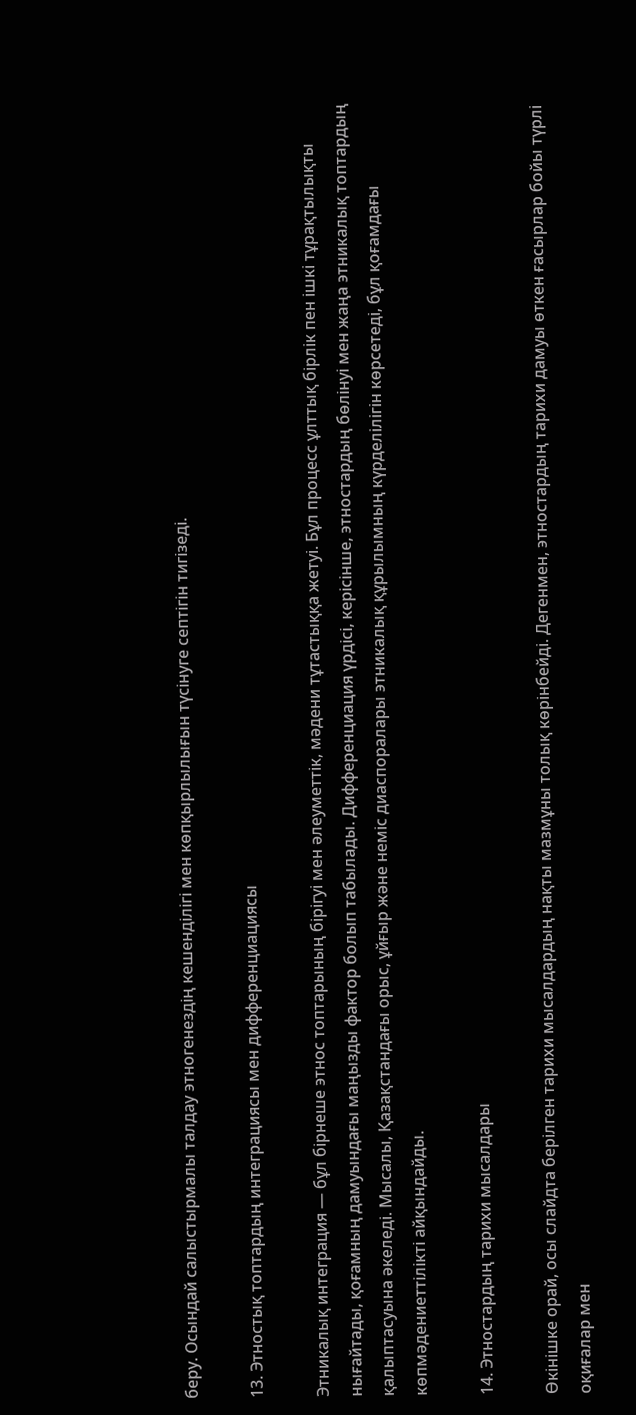беру. Осындай салыстырмалы талдау этногенездің кешенділігі мен көпқырлылығын түсінуге септігін тигізеді.

13. Этностық топтардың интеграциясы мен дифференциациясы

Этникалық интеграция — бұл бірнеше этнос топтарының бірігуі мен әлеуметтік, мәдени тұтастыққа жетуі. Бұл процесс ұлттық бірлік пен ішкі тұрақтылықты нығайтады, қоғамның дамуындағы маңызды фактор болып табылады. Дифференциация үрдісі, керісінше, этностардың бөлінуі мен жаңа этникалық топтардың қалыптасуына әкеледі. Мысалы, Қазақстандағы орыс, ұйғыр және неміс диаспоралары этникалық құрылымның күрделілігін көрсетеді, бұл қоғамдағы көпмәдениеттілікті айқындайды.

14. Этностардың тарихи мысалдары

Өкінішке орай, осы слайдта берілген тарихи мысалдардың нақты мазмұны толық көрінбейді. Дегенмен, этностардың тарихи дамуы өткен ғасырлар бойы түрлі оқиғалар мен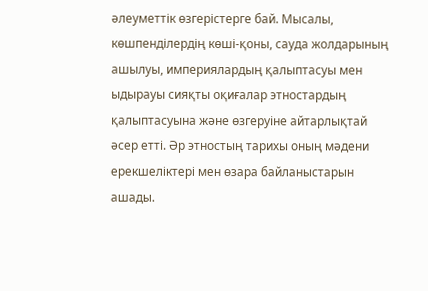әлеуметтік өзгерістерге бай. Мысалы, көшпенділердің көші-қоны, сауда жолдарының ашылуы, империялардың қалыптасуы мен ыдырауы сияқты оқиғалар этностардың қалыптасуына және өзгеруіне айтарлықтай әсер етті. Әр этностың тарихы оның мәдени ерекшеліктері мен өзара байланыстарын ашады.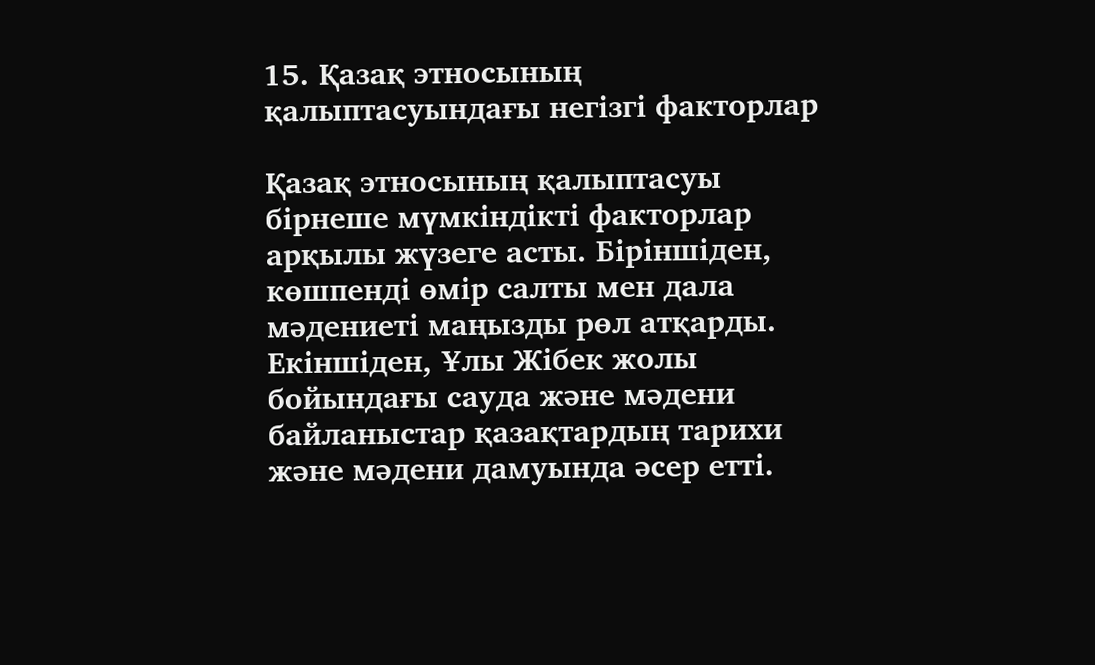15. Қазақ этносының қалыптасуындағы негізгі факторлар

Қазақ этносының қалыптасуы бірнеше мүмкіндікті факторлар арқылы жүзеге асты. Біріншіден, көшпенді өмір салты мен дала мәдениеті маңызды рөл атқарды. Екіншіден, Ұлы Жібек жолы бойындағы сауда және мәдени байланыстар қазақтардың тарихи және мәдени дамуында әсер етті.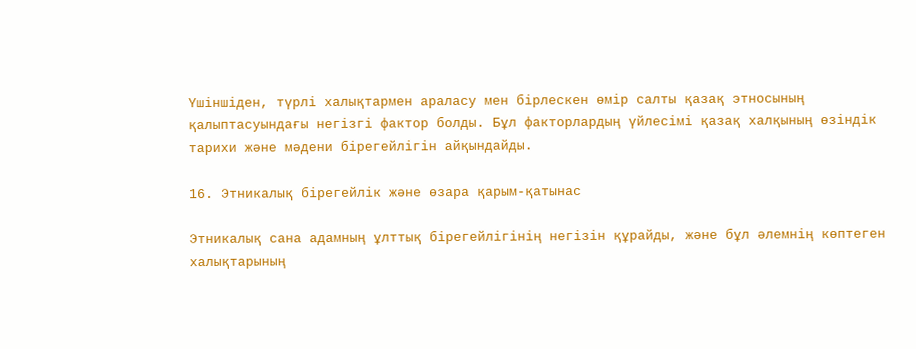Үшіншіден, түрлі халықтармен араласу мен бірлескен өмір салты қазақ этносының қалыптасуындағы негізгі фактор болды. Бұл факторлардың үйлесімі қазақ халқының өзіндік тарихи және мәдени бірегейлігін айқындайды.

16. Этникалық бірегейлік және өзара қарым-қатынас

Этникалық сана адамның ұлттық бірегейлігінің негізін құрайды, және бұл әлемнің көптеген халықтарының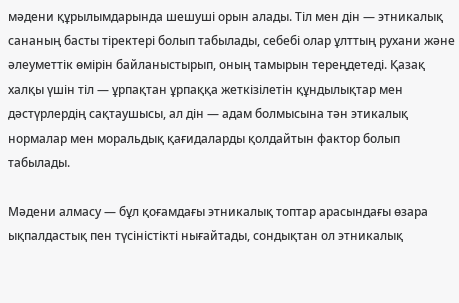мәдени құрылымдарында шешуші орын алады. Тіл мен дін — этникалық сананың басты тіректері болып табылады, себебі олар ұлттың рухани және әлеуметтік өмірін байланыстырып, оның тамырын тереңдетеді. Қазақ халқы үшін тіл — ұрпақтан ұрпаққа жеткізілетін құндылықтар мен дәстүрлердің сақтаушысы, ал дін — адам болмысына тән этикалық нормалар мен моральдық қағидаларды қолдайтын фактор болып табылады.

Мәдени алмасу — бұл қоғамдағы этникалық топтар арасындағы өзара ықпалдастық пен түсіністікті нығайтады, сондықтан ол этникалық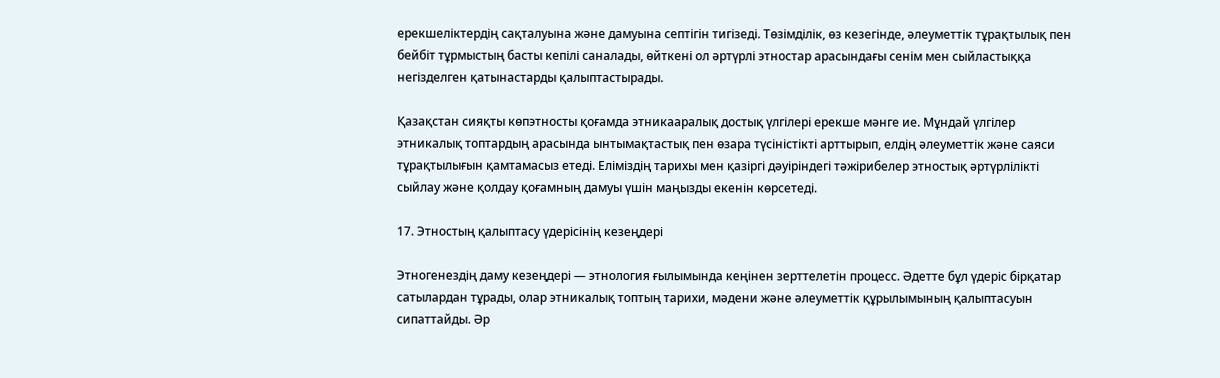ерекшеліктердің сақталуына және дамуына септігін тигізеді. Төзімділік, өз кезегінде, әлеуметтік тұрақтылық пен бейбіт тұрмыстың басты кепілі саналады, өйткені ол әртүрлі этностар арасындағы сенім мен сыйластыққа негізделген қатынастарды қалыптастырады.

Қазақстан сияқты көпэтносты қоғамда этникааралық достық үлгілері ерекше мәнге ие. Мұндай үлгілер этникалық топтардың арасында ынтымақтастық пен өзара түсіністікті арттырып, елдің әлеуметтік және саяси тұрақтылығын қамтамасыз етеді. Еліміздің тарихы мен қазіргі дәуіріндегі тәжірибелер этностық әртүрлілікті сыйлау және қолдау қоғамның дамуы үшін маңызды екенін көрсетеді.

17. Этностың қалыптасу үдерісінің кезеңдері

Этногенездің даму кезеңдері — этнология ғылымында кеңінен зерттелетін процесс. Әдетте бұл үдеріс бірқатар сатылардан тұрады, олар этникалық топтың тарихи, мәдени және әлеуметтік құрылымының қалыптасуын сипаттайды. Әр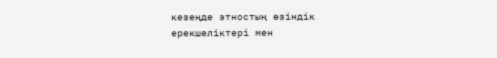кезеңде этностың өзіндік ерекшеліктері мен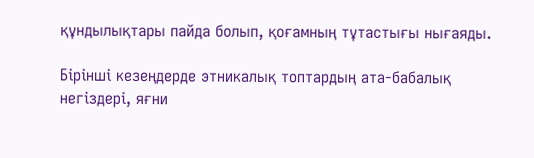құндылықтары пайда болып, қоғамның тұтастығы нығаяды.

Бірінші кезеңдерде этникалық топтардың ата-бабалық негіздері, яғни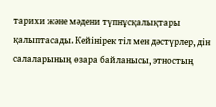тарихи және мәдени түпнұсқалықтары қалыптасады. Кейінірек тіл мен дәстүрлер, дін салаларының өзара байланысы, этностың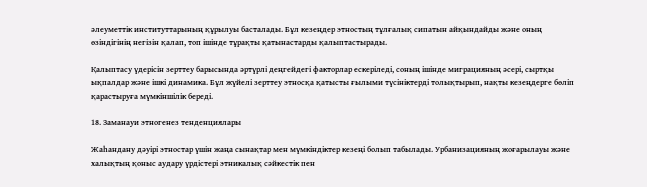әлеуметтік институттарының құрылуы басталады. Бұл кезеңдер этностың тұлғалық сипатын айқындайды және оның өзіндігінің негізін қалап, топ ішінде тұрақты қатынастарды қалыптастырады.

Қалыптасу үдерісін зерттеу барысында әртүрлі деңгейдегі факторлар ескеріледі, соның ішінде миграцияның әсері, сыртқы ықпалдар және ішкі динамика. Бұл жүйелі зерттеу этносқа қатысты ғылыми түсініктерді толықтырып, нақты кезеңдерге бөліп қарастыруға мүмкіншілік береді.

18. Заманауи этногенез тенденциялары

Жаһандану дәуірі этностар үшін жаңа сынақтар мен мүмкіндіктер кезеңі болып табылады. Урбанизацияның жоғарылауы және халықтың қоныс аудару үрдістері этникалық сәйкестік пен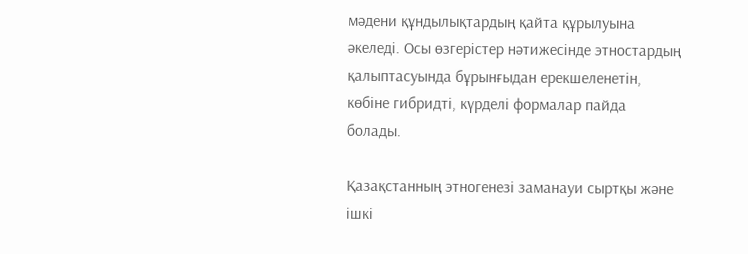мәдени құндылықтардың қайта құрылуына әкеледі. Осы өзгерістер нәтижесінде этностардың қалыптасуында бұрынғыдан ерекшеленетін, көбіне гибридті, күрделі формалар пайда болады.

Қазақстанның этногенезі заманауи сыртқы және ішкі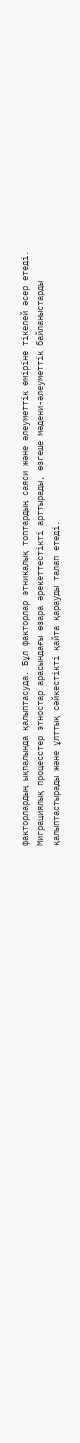факторлардың ықпалында қалыптасуда. Бұл факторлар этникалық топтардың саяси және әлеуметтік өміріне тікелей әсер етеді. Миграциялық процесстер этностар арасындағы өзара әрекеттестікті арттырады, өзгеше мәдени-әлеуметтік байланыстарды қалыптастырады және ұлттық сәйкестікті қайта қарауды талап етеді.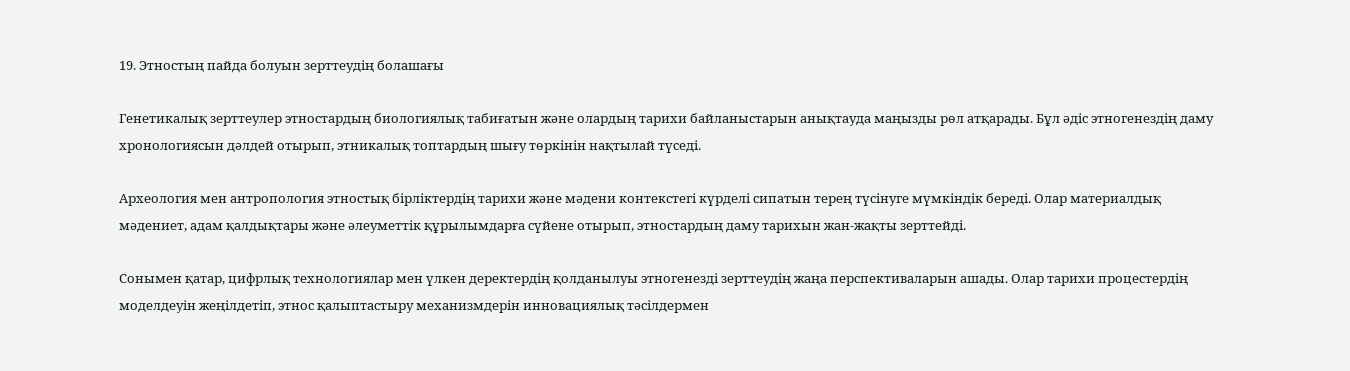19. Этностың пайда болуын зерттеудің болашағы

Генетикалық зерттеулер этностардың биологиялық табиғатын және олардың тарихи байланыстарын анықтауда маңызды рөл атқарады. Бұл әдіс этногенездің даму хронологиясын дәлдей отырып, этникалық топтардың шығу төркінін нақтылай түседі.

Археология мен антропология этностық бірліктердің тарихи және мәдени контекстегі күрделі сипатын терең түсінуге мүмкіндік береді. Олар материалдық мәдениет, адам қалдықтары және әлеуметтік құрылымдарға сүйене отырып, этностардың даму тарихын жан-жақты зерттейді.

Сонымен қатар, цифрлық технологиялар мен үлкен деректердің қолданылуы этногенезді зерттеудің жаңа перспективаларын ашады. Олар тарихи процестердің моделдеуін жеңілдетіп, этнос қалыптастыру механизмдерін инновациялық тәсілдермен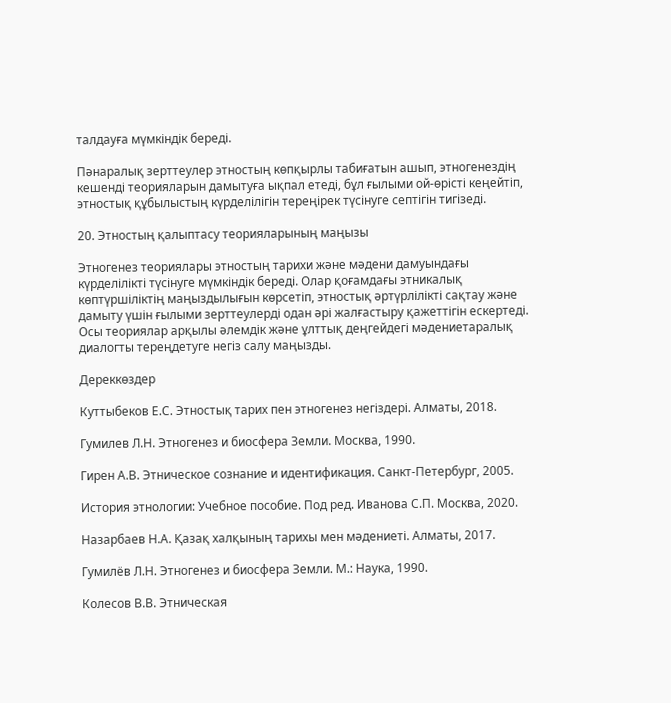талдауға мүмкіндік береді.

Пәнаралық зерттеулер этностың көпқырлы табиғатын ашып, этногенездің кешенді теорияларын дамытуға ықпал етеді, бұл ғылыми ой-өрісті кеңейтіп, этностық құбылыстың күрделілігін тереңірек түсінуге септігін тигізеді.

20. Этностың қалыптасу теорияларының маңызы

Этногенез теориялары этностың тарихи және мәдени дамуындағы күрделілікті түсінуге мүмкіндік береді. Олар қоғамдағы этникалық көптүршіліктің маңыздылығын көрсетіп, этностық әртүрлілікті сақтау және дамыту үшін ғылыми зерттеулерді одан әрі жалғастыру қажеттігін ескертеді. Осы теориялар арқылы әлемдік және ұлттық деңгейдегі мәдениетаралық диалогты тереңдетуге негіз салу маңызды.

Дереккөздер

Куттыбеков Е.С. Этностық тарих пен этногенез негіздері. Алматы, 2018.

Гумилев Л.Н. Этногенез и биосфера Земли. Москва, 1990.

Гирен А.В. Этническое сознание и идентификация. Санкт-Петербург, 2005.

История этнологии: Учебное пособие. Под ред. Иванова С.П. Москва, 2020.

Назарбаев Н.А. Қазақ халқының тарихы мен мәдениеті. Алматы, 2017.

Гумилёв Л.Н. Этногенез и биосфера Земли. М.: Наука, 1990.

Колесов В.В. Этническая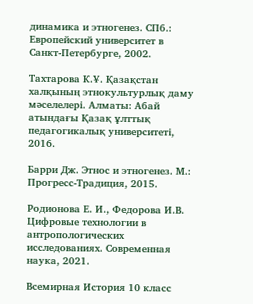динамика и этногенез. СПб.: Европейский университет в Санкт-Петербурге, 2002.

Тахтарова К.Ұ. Қазақстан халқының этнокультурлық даму мәселелері. Алматы: Абай атындағы Қазақ ұлттық педагогикалық университеті, 2016.

Барри Дж. Этнос и этногенез. М.: Прогресс-Традиция, 2015.

Родионова Е. И., Федорова И.В. Цифровые технологии в антропологических исследованиях. Современная наука, 2021.

Всемирная История 10 класс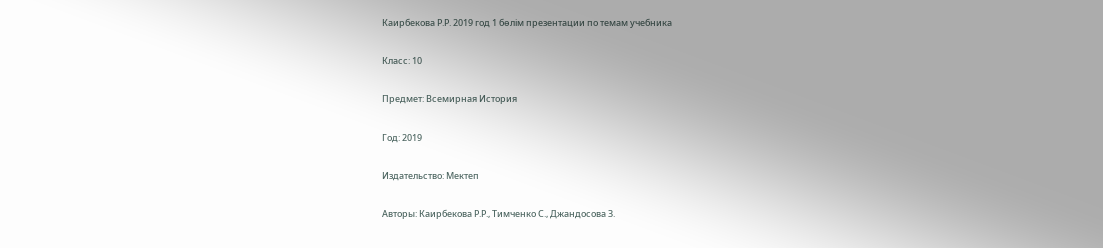Каирбекова Р.Р. 2019 год 1 бөлім презентации по темам учебника

Класс: 10

Предмет: Всемирная История

Год: 2019

Издательство: Мектеп

Авторы: Каирбекова Р.Р., Тимченко С., Джандосова З.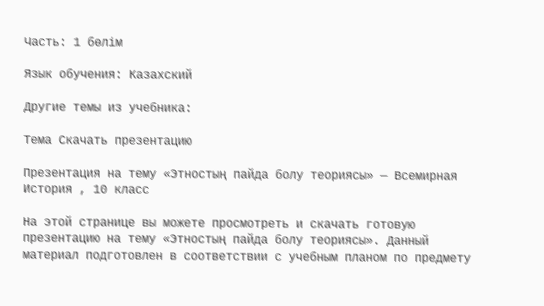Часть: 1 бөлім

Язык обучения: Казахский

Другие темы из учебника:

Тема Скачать презентацию

Презентация на тему «Этностың пайда болу теориясы» — Всемирная История , 10 класс

На этой странице вы можете просмотреть и скачать готовую презентацию на тему «Этностың пайда болу теориясы». Данный материал подготовлен в соответствии с учебным планом по предмету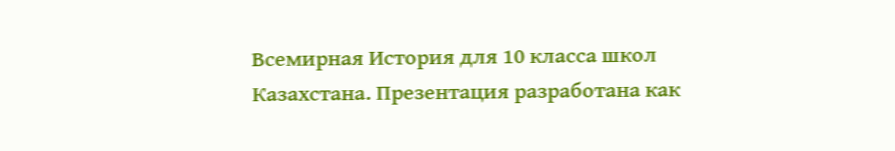Всемирная История для 10 класса школ Казахстана. Презентация разработана как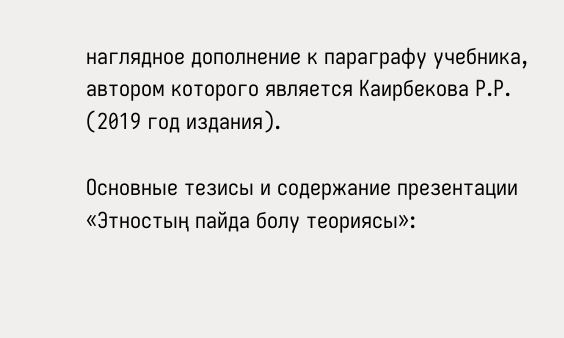наглядное дополнение к параграфу учебника, автором которого является Каирбекова Р.Р. (2019 год издания).

Основные тезисы и содержание презентации «Этностың пайда болу теориясы»: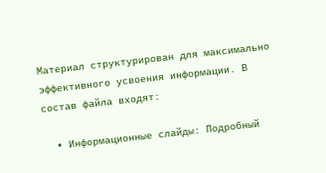Материал структурирован для максимально эффективного усвоения информации. В состав файла входят:

  • Информационные слайды: Подробный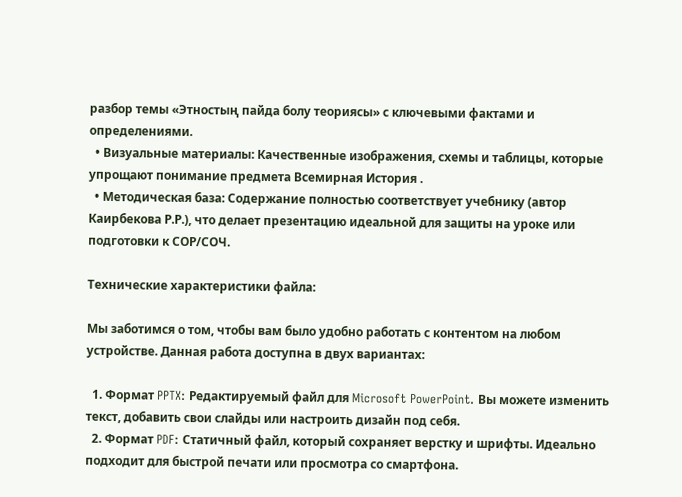разбор темы «Этностың пайда болу теориясы» с ключевыми фактами и определениями.
  • Визуальные материалы: Качественные изображения, схемы и таблицы, которые упрощают понимание предмета Всемирная История .
  • Методическая база: Содержание полностью соответствует учебнику (автор Каирбекова Р.Р.), что делает презентацию идеальной для защиты на уроке или подготовки к СОР/СОЧ.

Технические характеристики файла:

Мы заботимся о том, чтобы вам было удобно работать с контентом на любом устройстве. Данная работа доступна в двух вариантах:

  1. Формат PPTX: Редактируемый файл для Microsoft PowerPoint. Вы можете изменить текст, добавить свои слайды или настроить дизайн под себя.
  2. Формат PDF: Статичный файл, который сохраняет верстку и шрифты. Идеально подходит для быстрой печати или просмотра со смартфона.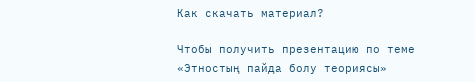Как скачать материал?

Чтобы получить презентацию по теме «Этностың пайда болу теориясы»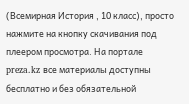(Всемирная История , 10 класс), просто нажмите на кнопку скачивания под плеером просмотра. На портале preza.kz все материалы доступны бесплатно и без обязательной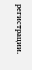регистрации.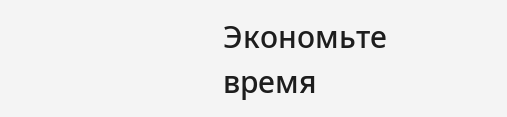Экономьте время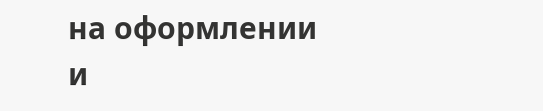на оформлении и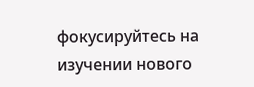фокусируйтесь на изучении нового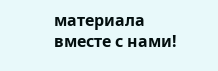материала вместе с нами!